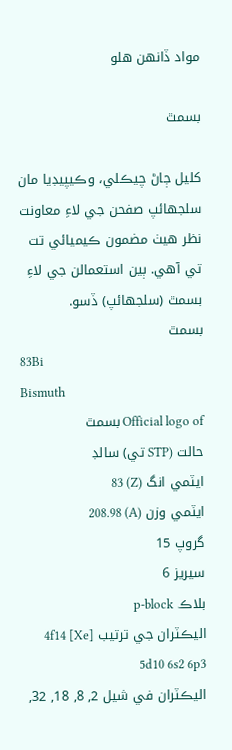مواد ڏانھن هلو

بسمٿ

کليل ڄاڻ چيڪلي، وڪيپيڊيا مان
سلجھائپ صفحن جي لاءِ معاونت نظر ھيٺ مضمون ڪيميائي تت تي آهي. ٻين استعمالن جي لاءِ بسمٿ (سلجھائپ) ڏسو.
بسمٿ
83Bi
Bismuth
Official logo of بسمٿ
حالت (STP تي) سالڊ
ايٽمي انگ (Z) 83
ايٽمي وزن (A) 208.98
گروپ 15
سيريز 6
بلاڪ p-block
اليڪٽران جي ترتيب [Xe] 4f14 5d10 6s2 6p3
اليڪٽران في شيل 2, 8, 18, 32,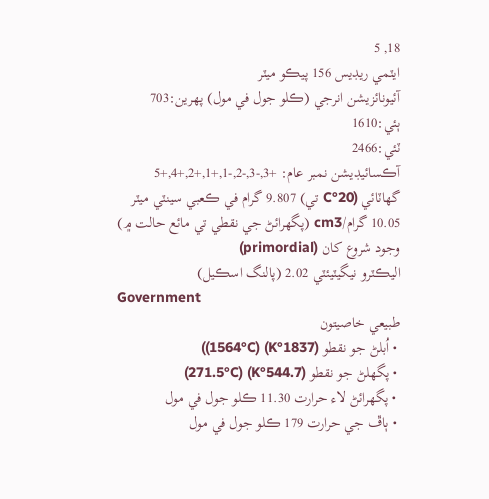18, 5
ايٽمي ريڊيس 156 پيڪو ميٽر
آئيونائزيشن انرجي (ڪلو جول في مول) پهرين:703
ٻئي:1610
ٽئي:2466
آڪسائيڊيشن نمبر عام: +3,-3,-2,-1,+1,+2,+4,+5
گھاٽائي (20°C تي) 9.807 گرام في ڪعبي سينٽي ميٽر
10.05 گرام/cm3 (پگھرائڻ جي نقطي تي مائع حالت ۾)
وجود شروع کان (primordial)
اليڪٽرو نيگيٽيئٽي 2.02 (پالنگ اسڪيل)
Government
طبيعي خاصيتون
 • اُبلڻ جو نقطو (1837°K) (1564°C))
 • پگھلڻ جو نقطو (544.7°K) (271.5°C)
 • پگھرائڻ لاء حرارت 11.30 ڪلو جول في مول
 • ٻاڦ جي حرارت 179 ڪلو جول في مول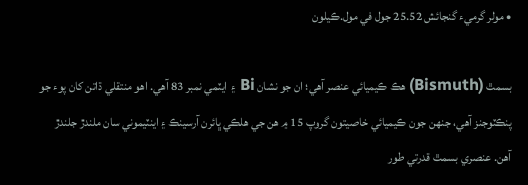• مولر گرميء گنجائش 25.52 جول في مول.ڪيلون

بسمٿ (Bismuth) هڪ ڪيميائي عنصر آهي؛ ان جو نشان Bi ۽ ايٽمي نمبر 83 آهي. اهو منتقلي ڌاتن کان پوء جو پنڪٽوجنز آهي، جنهن جون ڪيميائي خاصيتون گروپ 15 ۾ هن جي هلڪي ڀائرن آرسينڪ ۽ اينٽيموني سان ملندڙ جلندڙ آهن. عنصري بسمٿ قدرتي طور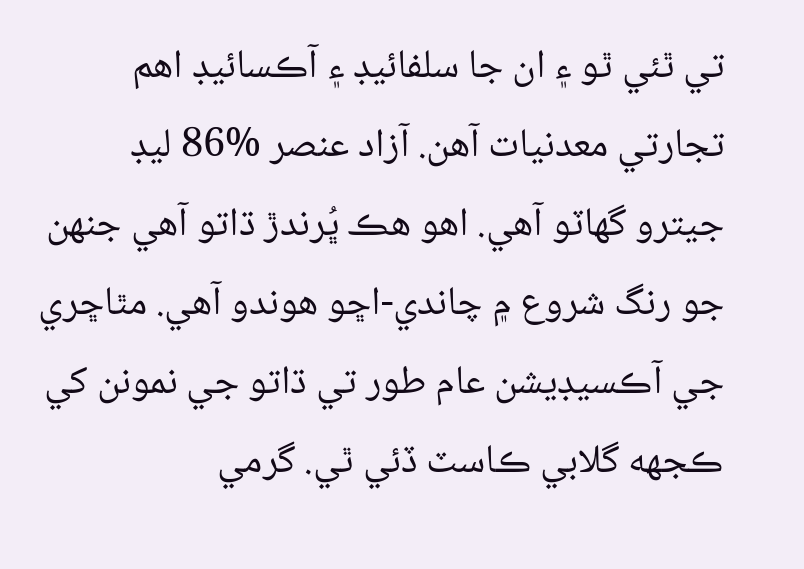تي ٿئي ٿو ۽ ان جا سلفائيڊ ۽ آڪسائيڊ اهم تجارتي معدنيات آهن. آزاد عنصر %86 ليڊ جيترو گهاٽو آهي. اهو هڪ ڀُرندڙ ڌاتو آهي جنهن جو رنگ شروع ۾ چاندي-اڇو هوندو آهي. مٿاڇري جي آڪسيڊيشن عام طور تي ڌاتو جي نمونن کي ڪجهه گلابي ڪاسٽ ڏئي ٿي. گرمي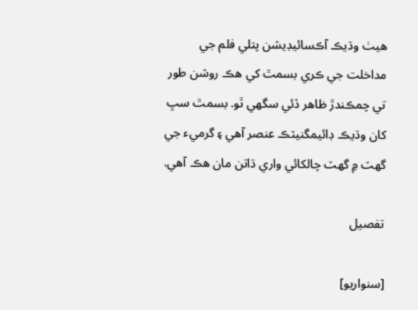هيٺ وڌيڪ آڪسائيڊيشن پتلي فلم جي مداخلت جي ڪري بسمٿ کي هڪ روشن طور تي چمڪندڙ ظاهر ڏئي سگهي ٿو. بسمٿ سڀ کان وڌيڪ ڊائيمگنيٽڪ عنصر آهي ۽ گرميء جي گهٽ ۾ گهٽ چالکائي واري ڌاتن مان هڪ آهي.

تفصيل

[سنواريو]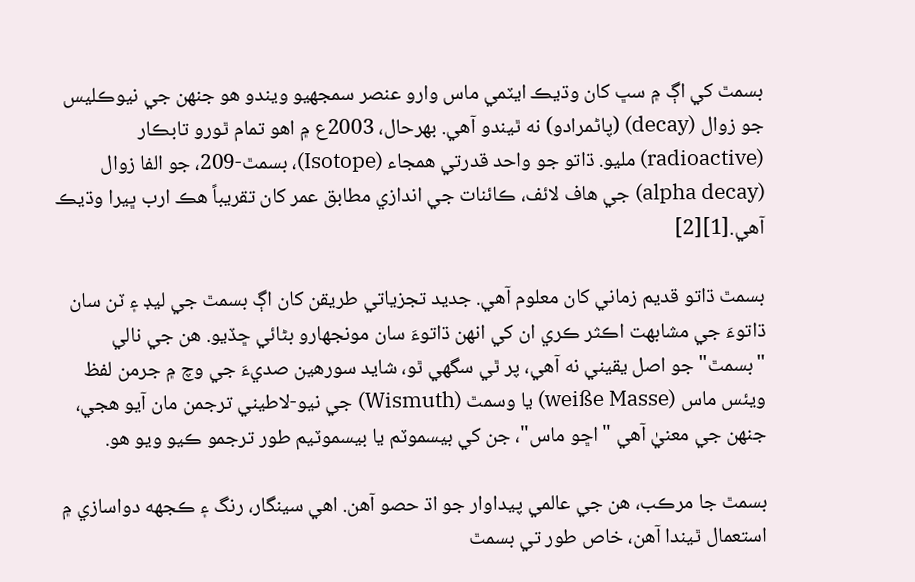بسمٿ کي اڳ ۾ سڀ کان وڌيڪ ايٽمي ماس وارو عنصر سمجهيو ويندو هو جنهن جي نيوڪليس جو زوال (decay) (پاڻمرادو) نه ٿيندو آهي. بهرحال، 2003ع ۾ اهو تمام ٿورو تابڪار (radioactive) مليو. ڌاتو جو واحد قدرتي همجاء (Isotope)، بسمٿ-209، جو الفا زوال (alpha decay) جي هاف لائف، ڪائنات جي اندازي مطابق عمر کان تقريباً هڪ ارب ڀيرا وڌيڪ آهي.[1][2]

بسمٿ ڌاتو قديم زماني کان معلوم آهي. جديد تجزياتي طريقن کان اڳ بسمٿ جي ليڊ ۽ ٽن سان ڌاتوءَ جي مشابهت اڪثر ڪري ان کي انهن ڌاتوءَ سان مونجهارو بڻائي ڇڏيو. هن جي نالي "بسمٿ" جو اصل يقيني نه آهي، پر ٿي سگهي ٿو، شايد سورهين صديءَ جي وچ ۾ جرمن لفظ ويئس ماس (weiße Masse) يا وسمٿ (Wismuth) جي نيو-لاطيني ترجمن مان آيو هجي، جنهن جي معنيٰ آهي "اڇو ماس"، جن کي بيسموٽم يا بيسموٽيم طور ترجمو ڪيو ويو هو.

بسمٿ جا مرڪب، هن جي عالمي پيداوار جو اڌ حصو آهن. اهي سينگار، رنگ ۽ ڪجهه دواسازي ۾ استعمال ٿيندا آهن، خاص طور تي بسمٿ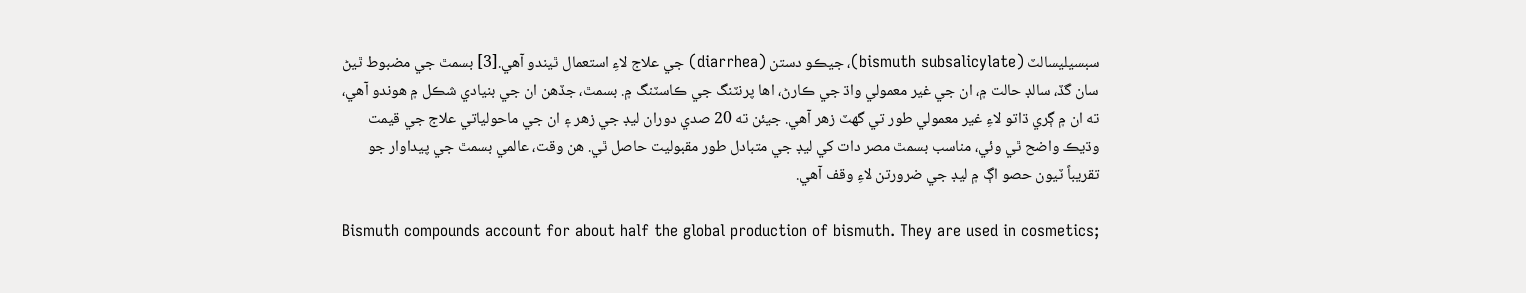سبسيليسالٽ (bismuth subsalicylate)، جيڪو دستن (diarrhea) جي علاج لاءِ استعمال ٿيندو آهي.[3] بسمٿ جي مضبوط ٿيڻ سان گڏ، سالڊ حالت ۾، ان جي غير معمولي واڌ جي ڪارڻ، اها پرنٽنگ جي ڪاسٽنگ ۾. بسمٿ، جڏهن ان جي بنيادي شڪل ۾ هوندو آهي، ته ان ۾ ڳري ڌاتو لاءِ غير معمولي طور تي گهٽ زهر آهي. جيئن ته 20 صدي دوران ليڊ جي زهر ۽ ان جي ماحولياتي علاج جي قيمت وڌيڪ واضح ٿي وئي، مناسب بسمٿ مصر دات کي ليڊ جي متبادل طور مقبوليت حاصل ٿي. هن وقت، عالمي بسمٿ جي پيداوار جو تقريباً ٽيون حصو اڳ ۾ ليڊ جي ضرورتن لاءِ وقف آهي.

Bismuth compounds account for about half the global production of bismuth. They are used in cosmetics;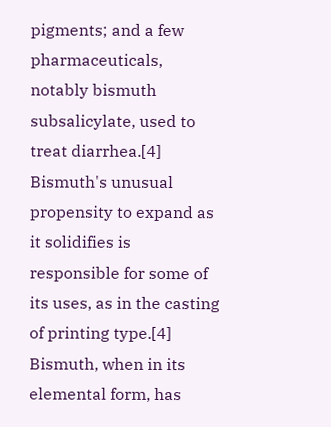pigments; and a few pharmaceuticals, notably bismuth subsalicylate, used to treat diarrhea.[4] Bismuth's unusual propensity to expand as it solidifies is responsible for some of its uses, as in the casting of printing type.[4] Bismuth, when in its elemental form, has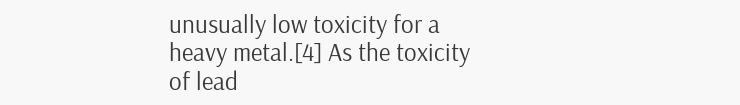unusually low toxicity for a heavy metal.[4] As the toxicity of lead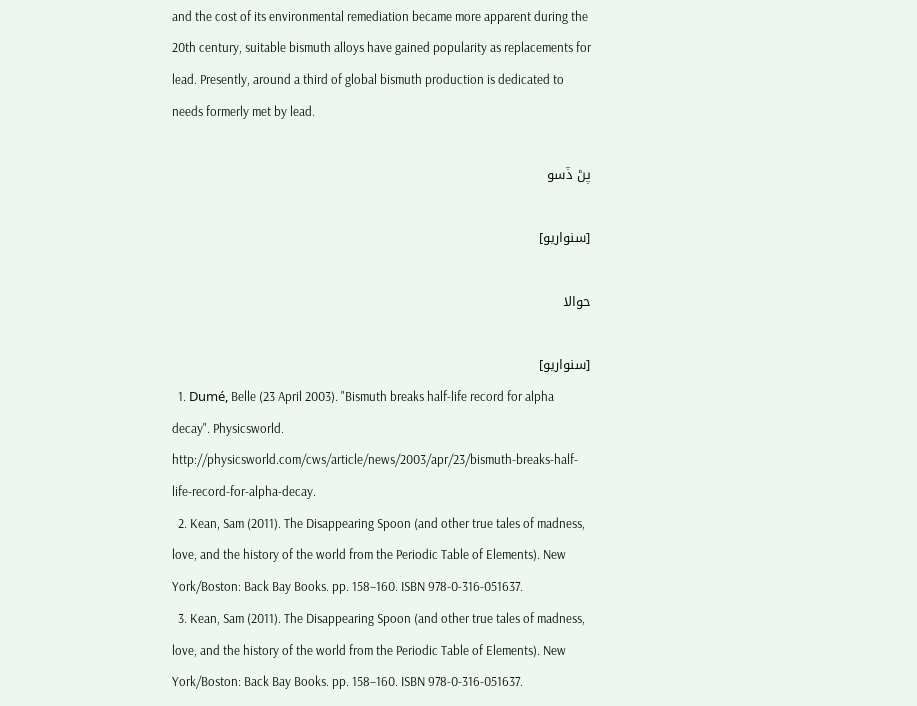and the cost of its environmental remediation became more apparent during the 20th century, suitable bismuth alloys have gained popularity as replacements for lead. Presently, around a third of global bismuth production is dedicated to needs formerly met by lead.

پڻ ڏسو

[سنواريو]

حوالا

[سنواريو]
  1. Dumé, Belle (23 April 2003). "Bismuth breaks half-life record for alpha decay". Physicsworld. http://physicsworld.com/cws/article/news/2003/apr/23/bismuth-breaks-half-life-record-for-alpha-decay.
  2. Kean, Sam (2011). The Disappearing Spoon (and other true tales of madness, love, and the history of the world from the Periodic Table of Elements). New York/Boston: Back Bay Books. pp. 158–160. ISBN 978-0-316-051637.
  3. Kean, Sam (2011). The Disappearing Spoon (and other true tales of madness, love, and the history of the world from the Periodic Table of Elements). New York/Boston: Back Bay Books. pp. 158–160. ISBN 978-0-316-051637.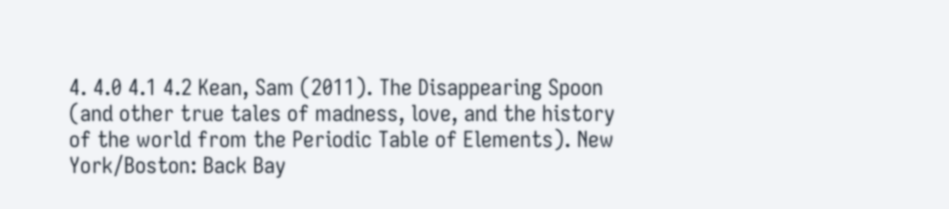4. 4.0 4.1 4.2 Kean, Sam (2011). The Disappearing Spoon (and other true tales of madness, love, and the history of the world from the Periodic Table of Elements). New York/Boston: Back Bay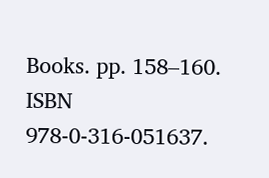Books. pp. 158–160. ISBN 978-0-316-051637.